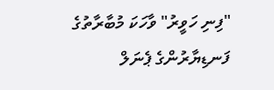"ފިނި ހަވީރު" ވާހަކަ މުބާރާތުގެ ފަނޑިޔާރުންގެ ޕެނަލް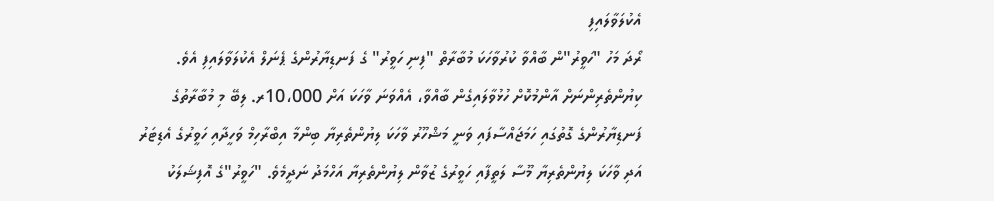އެކުލަވާލައިފި
ރޯދަ މަހު "ހަވީރު"ން ބާއްވާ ކުރުވާހަކަ މުބާރާތް "ފިނި ހަވީރު" ގެ ފަނޑިޔާރުންގެ ޕެނަލް އެކުލަވާލައިފި އެވެ. ކިޔުންތެރިންނަށް އާންމުކޮށް ހުޅުވާލައިގެން ބާއްވާ، އެއްވަނަ ވާހަކަ އަށް 10،000ރ. ލިބޭ މި މުބާރާތުގެ ފަނޑިޔާރުންގެ ގޮތުގައި ހަމަޖައްސާފައި ވަނީ މަޝްހޫރު ވާހަކަ ލިޔުންތެރިޔާ ބިންމާ އިބްރާހިމް ވަހީދާއި ހަވީރުގެ އެޑިޓަރު އަދި ވާހަކަ ލިޔުންތެރިޔާ މޫސާ ލަތީފާއި ހަވީރުގެ ޒުވާން ލިޔުންތެރިޔާ އަހްމަދު ނަދީމެވެ. "ހަވީރު"ގެ އޮފިޝަލަކު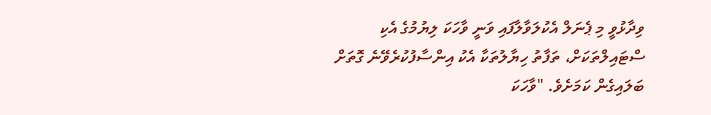ވިދާޅުވީ މި ޕެނަލް އެކުލަވާލާފައި ވަނީ ވާހަކަ ލިޔުމުގެ އެކި ސްޓައިލްތަކަށް، ތަފާތު ހިޔާލުތަކާ އެކު އިންސާފުކުރެވޭނެ ގޮތަށް ބަލައިގެން ކަމަށެވެ. "ވާހަކަ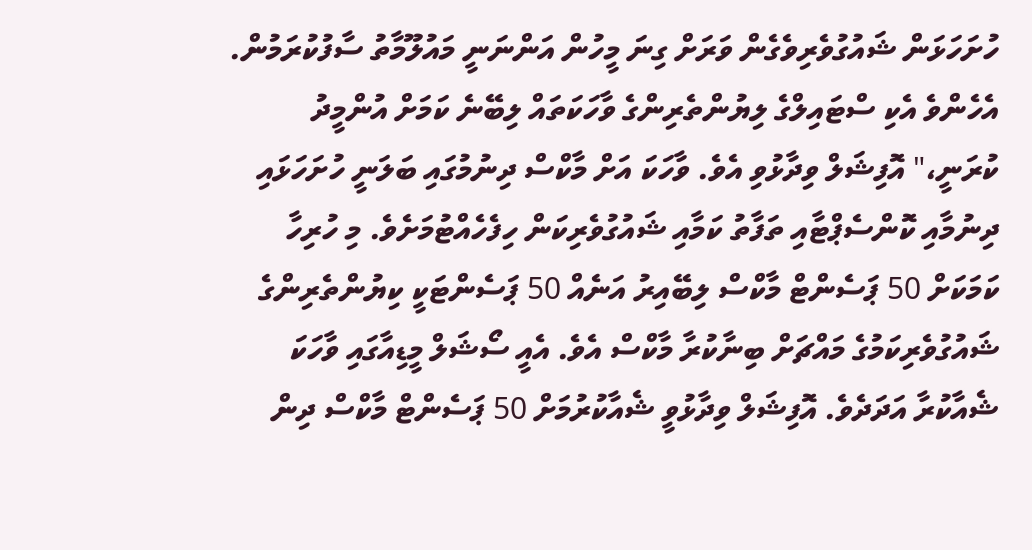ހުށަހަޅަން ޝައުގުވެރިވެގެން ވަރަށް ގިނަ މީހުން އަންނަނީ މައުލޫމާތު ސާފުކުރަމުން. އެހެންވެ އެކި ސްޓައިލްގެ ލިޔުންތެރިންގެ ވާހަކަތައް ލިބޭނެ ކަމަށް އުންމީދު ކުރަނީ،" އޮފިޝަލް ވިދާޅުވި އެވެ. ވާހަކަ އަށް މާކްސް ދިނުމުގައި ބަލަނީ ހުށަހަޅައި ދިނުމާއި ކޮންސެޕްޓާއި ތަފާތު ކަމާއި ޝައުގުވެރިކަން ހިފެހެއްޓުމަށެވެ. މި ހުރިހާ ކަމަކަށް 50 ޕަސެންޓް މާކްސް ލިބޭއިރު އަނެއް 50 ޕަސެންޓަކީ ކިޔުންތެރިންގެ ޝައުގުވެރިކަމުގެ މައްޗަށް ބިނާކުރާ މާކްސް އެވެ. އެއީ ސޯޝަލް މީޑިއާގައި ވާހަކަ ޝެއާކުރާ އަދަދެވެ. އޮފިޝަލް ވިދާޅުވީ ޝެއާކުރުމަށް 50 ޕަސެންޓް މާކްސް ދިން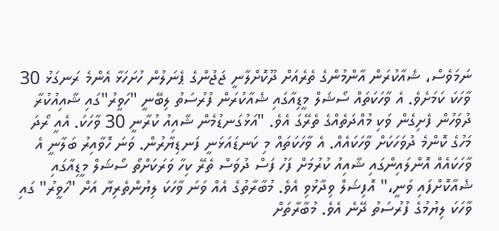ނަމަވެސް، ޝެއާކުރަން އާންމުންގެ ތެރެއަށް ދޫކޮށްލާނީ ޖަޖުންގެ ޕެނަލުން ހުށަހަޅާ އެންމެ ރަނގަޅު 30 ވާހަކަ ކަމަށެވެ. އެ ވާހަކަތައް ސޯޝަލް މީޑިއާގައި ޝެއާކުރަން ފުރުސަތު ލިބޭނީ "ހަވީރު"ގައި ޝާއިއުކުރާ ދުވަހުން ފެށިގެން ވަކި މުއްދަތެއްގެ ތެރޭގަ އެވެ. "އަޅުގަނޑުމެން ޝާއިއު ކުރާނީ 30 ވާހަކަ. އެއީ ރޯދަ މަހުގެ ކޮންމެ ދުވަހަކަށް ވާހަކައެއް. އެ ވާހަކަތައް މި ކަނޑައަޅަނީ ފަނޑިޔާރުން. ވަނަ ހޮވާއިރު ބަލާނީ އެ ވާހަކައެއް އޮންލައިންގައި ޝާއިއު ކުރުމަށް ފަހު ފަސް ދުވަސް ތެރޭ ކިހާ ވަރަކަށްތޯ ސޯޝަލް މީޑިއާގައި ޝެއާކޮށްފައި ވަނީ،" އޮފިޝަލް ވިދާޅުވި އެވެ. މުބާރާތުގެ އެއް ވަނަ ވާހަކަ ލިޔުންތެރިޔާ އަށް "ހަވީރު" ގައި ވާހަކަ ލިޔުމުގެ ފުރުސަތު ދޭނެ އެވެ. މުބާރާތަށް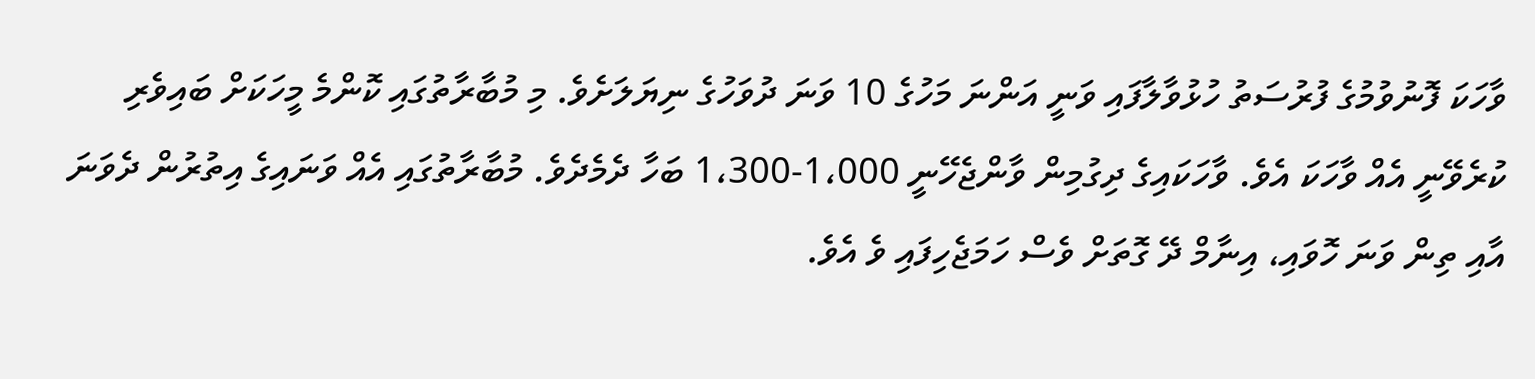ވާހަކަ ފޮނުވުމުގެ ފުރުސަތު ހުޅުވާލާފައި ވަނީ އަންނަ މަހުގެ 10 ވަނަ ދުވަހުގެ ނިޔަލަށެވެ. މި މުބާރާތުގައި ކޮންމެ މީހަކަށް ބައިވެރި ކުރެވޭނީ އެއް ވާހަކަ އެވެ. ވާހަކައިގެ ދިގުމިން ވާންޖެހޭނީ 1،000-1،300 ބަހާ ދެމެދެވެ. މުބާރާތުގައި އެއް ވަނައިގެ އިތުރުން ދެވަނަ އާއި ތިން ވަނަ ހޮވައި، އިނާމް ދޭ ގޮތަށް ވެސް ހަމަޖެހިފައި ވެ އެވެ.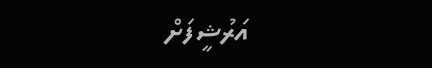އަރުޝީފަށް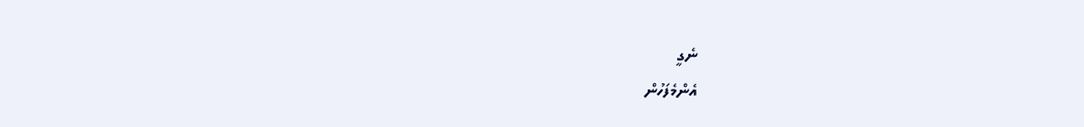ނެގީ
އެންމެފަހުން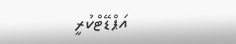އަޕްޑޭޓްކުރީ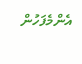އެންމެފަހުން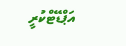އަޕްޑޭޓްކުރީ